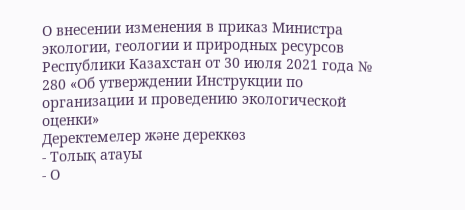О внесении изменения в приказ Министра экологии, геологии и природных ресурсов Республики Казахстан от 30 июля 2021 года № 280 «Об утверждении Инструкции по организации и проведению экологической оценки»
Деректемелер және дереккөз
- Толық атауы
- О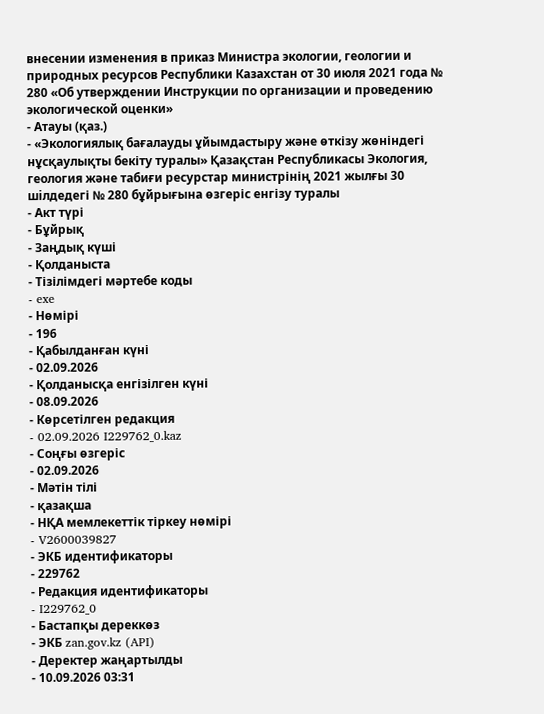внесении изменения в приказ Министра экологии, геологии и природных ресурсов Республики Казахстан от 30 июля 2021 года № 280 «Об утверждении Инструкции по организации и проведению экологической оценки»
- Атауы (қаз.)
- «Экологиялық бағалауды ұйымдастыру және өткізу жөніндегі нұсқаулықты бекіту туралы» Қазақстан Республикасы Экология, геология және табиғи ресурстар министрінің 2021 жылғы 30 шiлдедегі № 280 бұйрығына өзгеріс енгізу туралы
- Акт түрі
- Бұйрық
- Заңдық күші
- Қолданыста
- Тізілімдегі мәртебе коды
- exe
- Нөмірі
- 196
- Қабылданған күні
- 02.09.2026
- Қолданысқа енгізілген күні
- 08.09.2026
- Көрсетілген редакция
- 02.09.2026 I229762_0.kaz
- Соңғы өзгеріс
- 02.09.2026
- Мәтін тілі
- қазақша
- НҚА мемлекеттік тіркеу нөмірі
- V2600039827
- ЭКБ идентификаторы
- 229762
- Редакция идентификаторы
- I229762_0
- Бастапқы дереккөз
- ЭКБ zan.gov.kz (API)
- Деректер жаңартылды
- 10.09.2026 03:31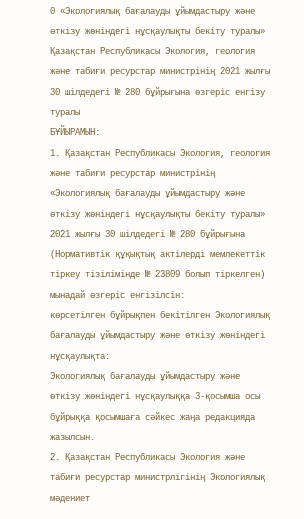0 «Экологиялық бағалауды ұйымдастыру және өткізу жөніндегі нұсқаулықты бекіту туралы» Қазақстан Республикасы Экология, геология және табиғи ресурстар министрінің 2021 жылғы 30 шiлдедегі № 280 бұйрығына өзгеріс енгізу туралы
БҰЙЫРАМЫН:
1. Қазақстан Республикасы Экология, геология және табиғи ресурстар министрінің «Экологиялық бағалауды ұйымдастыру және өткізу жөніндегі нұсқаулықты бекіту туралы» 2021 жылғы 30 шілдедегі № 280 бұйрығына (Нормативтік құқықтық актілерді мемлекеттік тіркеу тізілімінде № 23809 болып тіркелген) мынадай өзгеріс енгізілсін:
көрсетілген бұйрықпен бекітілген Экологиялық бағалауды ұйымдастыру және өткізу жөніндегі нұсқаулықта:
Экологиялық бағалауды ұйымдастыру және өткізу жөніндегі нұсқаулыққа 3-қосымша осы бұйрыққа қосымшаға сәйкес жаңа редакцияда жазылсын.
2. Қазақстан Республикасы Экология және табиғи ресурстар министрлігінің Экологиялық мәдениет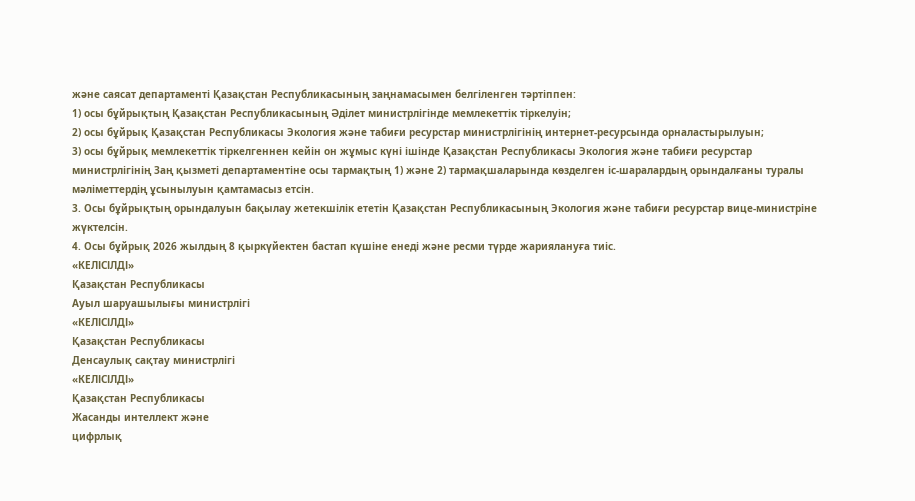және саясат департаменті Қазақстан Республикасының заңнамасымен белгіленген тәртіппен:
1) осы бұйрықтың Қазақстан Республикасының Әділет министрлігінде мемлекеттік тіркелуін;
2) осы бұйрық Қазақстан Республикасы Экология және табиғи ресурстар министрлігінің интернет-ресурсында орналастырылуын;
3) осы бұйрық мемлекеттік тіркелгеннен кейін он жұмыс күні ішінде Қазақстан Республикасы Экология және табиғи ресурстар министрлігінің Заң қызметі департаментіне осы тармақтың 1) және 2) тармақшаларында көзделген іс-шаралардың орындалғаны туралы мәліметтердің ұсынылуын қамтамасыз етсін.
3. Осы бұйрықтың орындалуын бақылау жетекшілік ететін Қазақстан Республикасының Экология және табиғи ресурстар вице-министріне жүктелсін.
4. Осы бұйрық 2026 жылдың 8 қыркүйектен бастап күшіне енеді және ресми түрде жариялануға тиіс.
«КЕЛІСІЛДІ»
Қазақстан Республикасы
Ауыл шаруашылығы министрлігі
«КЕЛІСІЛДІ»
Қазақстан Республикасы
Денсаулық сақтау министрлігі
«КЕЛІСІЛДІ»
Қазақстан Республикасы
Жасанды интеллект және
цифрлық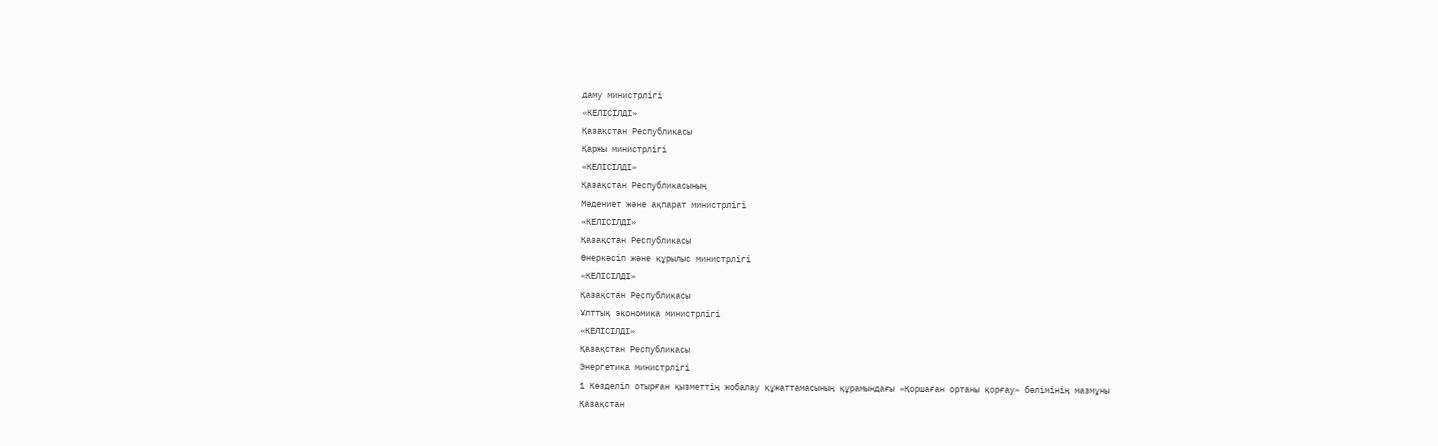даму министрлігі
«КЕЛІСІЛДІ»
Қазақстан Республикасы
Қаржы министрлігі
«КЕЛІСІЛДІ»
Қазақстан Республикасының
Мәдениет және ақпарат министрлігі
«КЕЛІСІЛДІ»
Қазақстан Республикасы
Өнеркәсіп және құрылыс министрлігі
«КЕЛІСІЛДІ»
Қазақстан Республикасы
Ұлттық экономика министрлігі
«КЕЛІСІЛДІ»
Қазақстан Республикасы
Энергетика министрлігі
1 Көзделіп отырған қызметтің жобалау құжаттамасының құрамындағы «Қоршаған ортаны қорғау» бөлімінің мазмұны
Қазақстан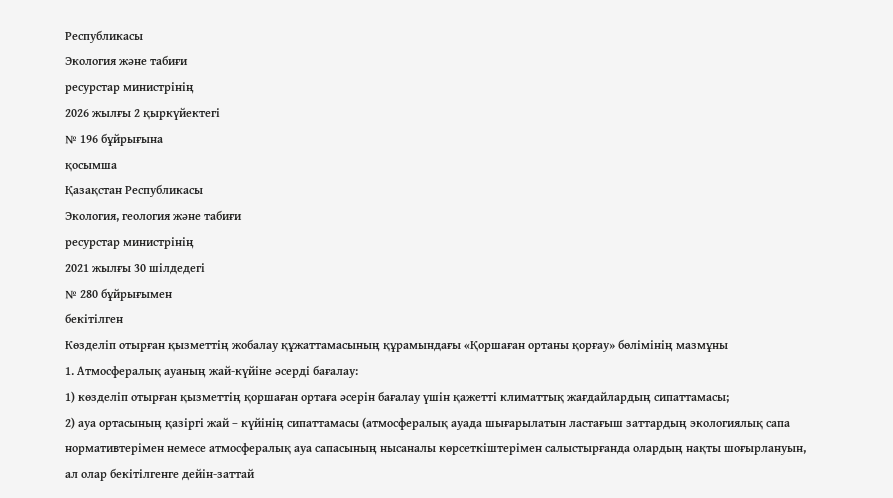Республикасы
Экология және табиғи
ресурстар министрінің
2026 жылғы 2 қыркүйектегі
№ 196 бұйрығына
қосымша
Қазақстан Республикасы
Экология, геология және табиғи
ресурстар министрінің
2021 жылғы 30 шілдедегі
№ 280 бұйрығымен
бекітілген
Көзделіп отырған қызметтің жобалау құжаттамасының құрамындағы «Қоршаған ортаны қорғау» бөлімінің мазмұны
1. Атмосфералық ауаның жай-күйіне әсерді бағалау:
1) көзделіп отырған қызметтің қоршаған ортаға әсерін бағалау үшін қажетті климаттық жағдайлардың сипаттамасы;
2) ауа ортасының қазіргі жай – күйінің сипаттамасы (атмосфералық ауада шығарылатын ластағыш заттардың экологиялық сапа нормативтерімен немесе атмосфералық ауа сапасының нысаналы көрсеткіштерімен салыстырғанда олардың нақты шоғырлануын, ал олар бекітілгенге дейін-заттай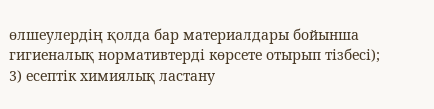өлшеулердің қолда бар материалдары бойынша гигиеналық нормативтерді көрсете отырып тізбесі);
3) есептік химиялық ластану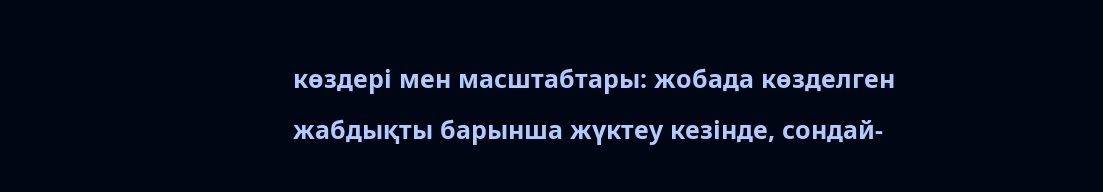көздері мен масштабтары: жобада көзделген жабдықты барынша жүктеу кезінде, сондай-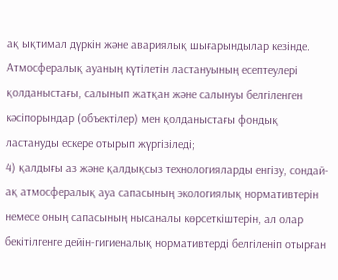ақ ықтимал дүркін және авариялық шығарындылар кезінде. Атмосфералық ауаның күтілетін ластануының есептеулері қолданыстағы, салынып жатқан және салынуы белгіленген кәсіпорындар (объектілер) мен қолданыстағы фондық ластануды ескере отырып жүргізіледі;
4) қалдығы аз және қалдықсыз технологияларды енгізу, сондай-ақ атмосфералық ауа сапасының экологиялық нормативтерін немесе оның сапасының нысаналы көрсеткіштерін, ал олар бекітілгенге дейін-гигиеналық нормативтерді белгіленіп отырған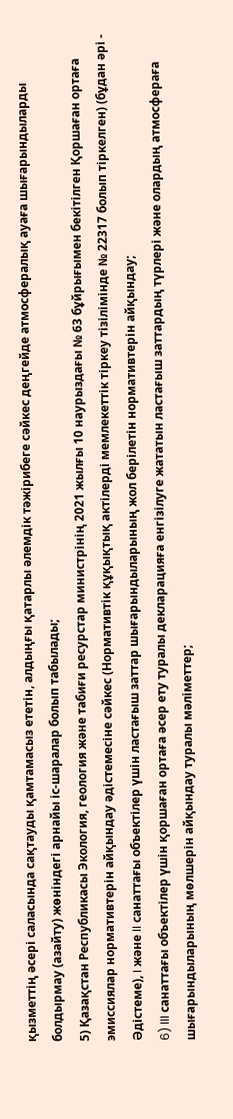қызметтің әсері саласында сақтауды қамтамасыз ететін, алдыңғы қатарлы әлемдік тәжірибеге сәйкес деңгейде атмосфералық ауаға шығарындыларды болдырмау (азайту) жөніндегі арнайы іс-шаралар болып табылады;
5) Қазақстан Республикасы Экология, геология және табиғи ресурстар министрінің 2021 жылғы 10 наурыздағы № 63 бұйрығымен бекітілген Қоршаған ортаға эмиссиялар нормативтерін айқындау әдістемесіне сәйкес (Нормативтік құқықтық актілерді мемлекеттік тіркеу тізілімінде № 22317 болып тіркелген) (бұдан әрі - Әдістеме), I және II санаттағы объектілер үшін ластағыш заттар шығарындыларының жол берілетін нормативтерін айқындау;
6) III санаттағы объектілер үшін қоршаған ортаға әсер ету туралы декларацияға енгізілуге жататын ластағыш заттардың түрлері және олардың атмосфераға шығарындыларының мөлшерін айқындау туралы мәліметтер;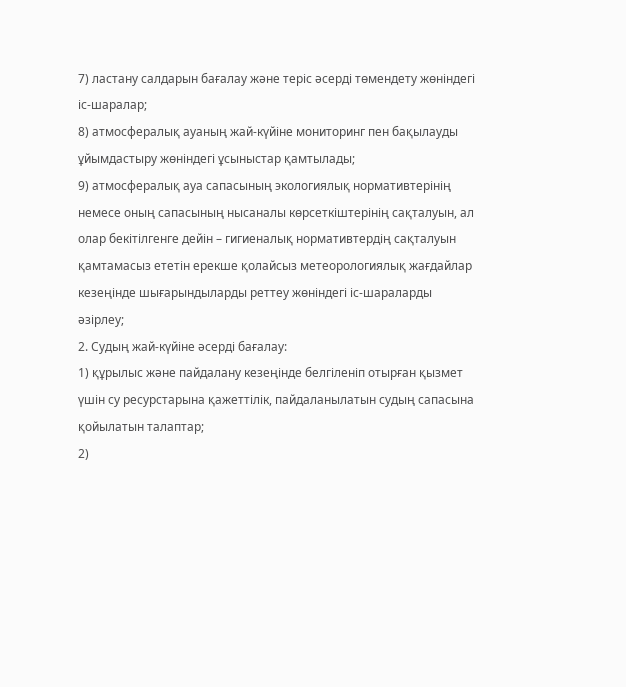7) ластану салдарын бағалау және теріс әсерді төмендету жөніндегі іс-шаралар;
8) атмосфералық ауаның жай-күйіне мониторинг пен бақылауды ұйымдастыру жөніндегі ұсыныстар қамтылады;
9) атмосфералық ауа сапасының экологиялық нормативтерінің немесе оның сапасының нысаналы көрсеткіштерінің сақталуын, ал олар бекітілгенге дейін – гигиеналық нормативтердің сақталуын қамтамасыз ететін ерекше қолайсыз метеорологиялық жағдайлар кезеңінде шығарындыларды реттеу жөніндегі іс-шараларды әзірлеу;
2. Судың жай-күйіне әсерді бағалау:
1) құрылыс және пайдалану кезеңінде белгіленіп отырған қызмет үшін су ресурстарына қажеттілік, пайдаланылатын судың сапасына қойылатын талаптар;
2)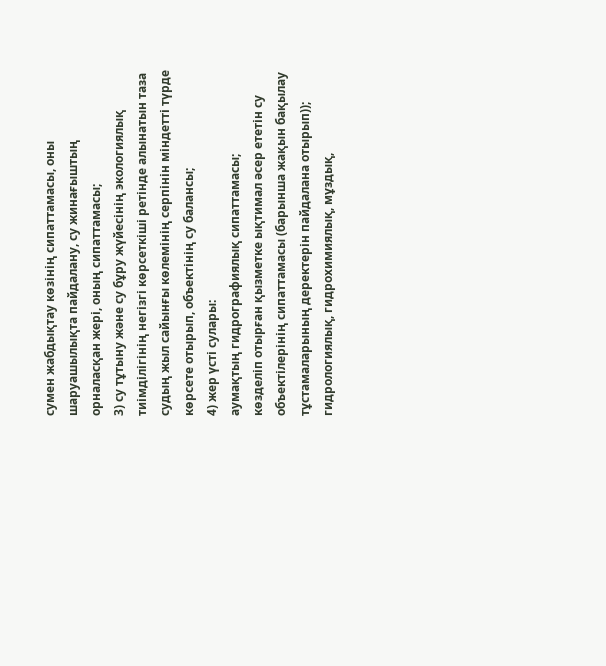сумен жабдықтау көзінің сипаттамасы, оны шаруашылықта пайдалану, су жинағыштың орналасқан жері, оның сипаттамасы;
3) су тұтыну және су бұру жүйесінің экологиялық тиімділігінің негізгі көрсеткіші ретінде алынатын таза судың жыл сайынғы көлемінің серпінін міндетті түрде көрсете отырып, объектінің су балансы;
4) жер үсті сулары:
аумақтың гидрографиялық сипаттамасы;
көзделіп отырған қызметке ықтимал әсер ететін су объектілерінің сипаттамасы (барынша жақын бақылау тұстамаларының деректерін пайдалана отырып));
гидрологиялық, гидрохимиялық, мұздық,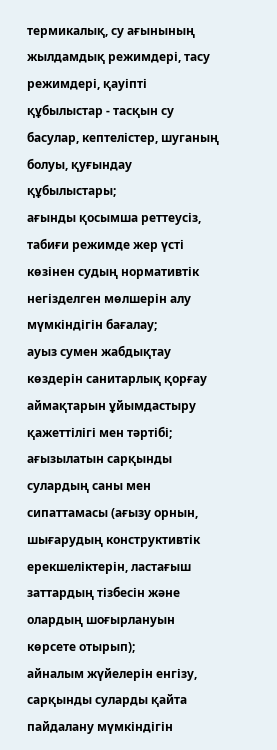термикалық, су ағынының жылдамдық режимдері, тасу режимдері, қауіпті құбылыстар - тасқын су басулар, кептелістер, шуганың болуы, қуғындау құбылыстары;
ағынды қосымша реттеусіз, табиғи режимде жер үсті көзінен судың нормативтік негізделген мөлшерін алу мүмкіндігін бағалау;
ауыз сумен жабдықтау көздерін санитарлық қорғау аймақтарын ұйымдастыру қажеттілігі мен тәртібі;
ағызылатын сарқынды сулардың саны мен сипаттамасы (ағызу орнын, шығарудың конструктивтік ерекшеліктерін, ластағыш заттардың тізбесін және олардың шоғырлануын көрсете отырып);
айналым жүйелерін енгізу, сарқынды суларды қайта пайдалану мүмкіндігін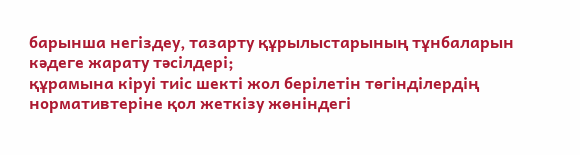барынша негіздеу, тазарту құрылыстарының тұнбаларын кәдеге жарату тәсілдері;
құрамына кіруі тиіс шекті жол берілетін төгінділердің нормативтеріне қол жеткізу жөніндегі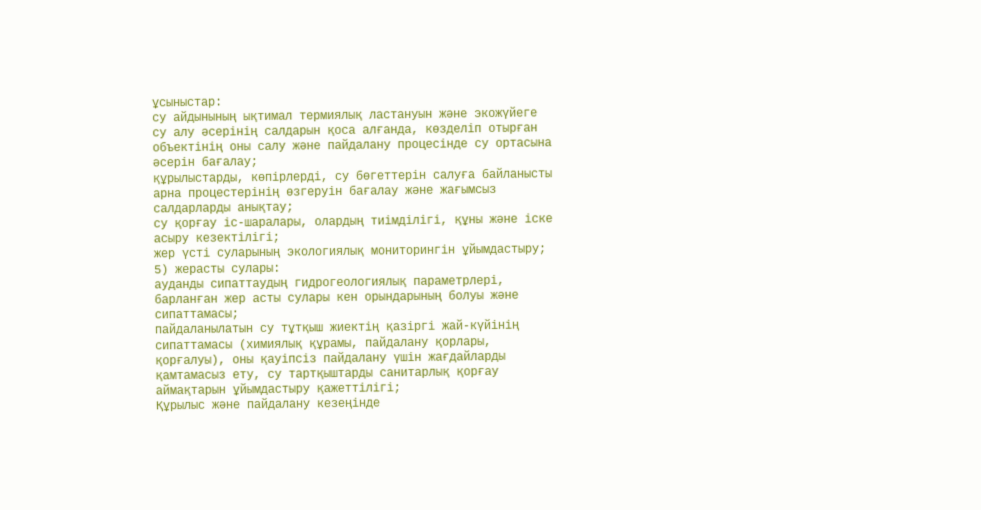ұсыныстар:
су айдынының ықтимал термиялық ластануын және экожүйеге су алу әсерінің салдарын қоса алғанда, көзделіп отырған объектінің оны салу және пайдалану процесінде су ортасына әсерін бағалау;
құрылыстарды, көпірлерді, су бөгеттерін салуға байланысты арна процестерінің өзгеруін бағалау және жағымсыз салдарларды анықтау;
су қорғау іс-шаралары, олардың тиімділігі, құны және іске асыру кезектілігі;
жер үсті суларының экологиялық мониторингін ұйымдастыру;
5) жерасты сулары:
ауданды сипаттаудың гидрогеологиялық параметрлері, барланған жер асты сулары кен орындарының болуы және сипаттамасы;
пайдаланылатын су тұтқыш жиектің қазіргі жай-күйінің сипаттамасы (химиялық құрамы, пайдалану қорлары, қорғалуы), оны қауіпсіз пайдалану үшін жағдайларды қамтамасыз ету, су тартқыштарды санитарлық қорғау аймақтарын ұйымдастыру қажеттілігі;
Құрылыс және пайдалану кезеңінде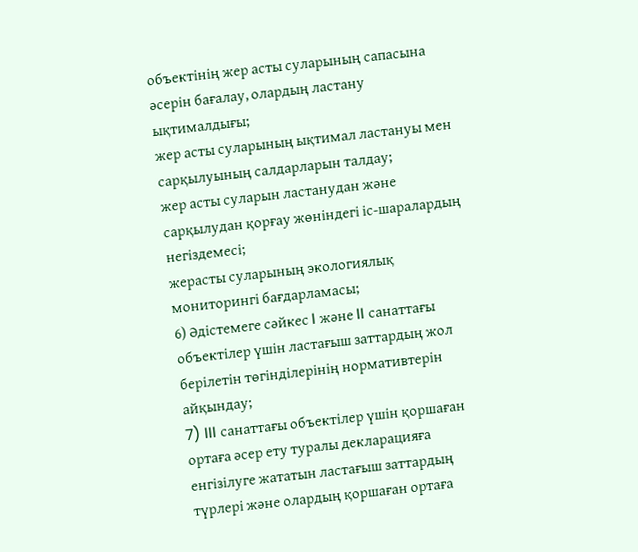объектінің жер асты суларының сапасына әсерін бағалау, олардың ластану ықтималдығы;
жер асты суларының ықтимал ластануы мен сарқылуының салдарларын талдау;
жер асты суларын ластанудан және сарқылудан қорғау жөніндегі іс-шаралардың негіздемесі;
жерасты суларының экологиялық мониторингі бағдарламасы;
6) Әдістемеге сәйкес I және II санаттағы объектілер үшін ластағыш заттардың жол берілетін төгінділерінің нормативтерін айқындау;
7) III санаттағы объектілер үшін қоршаған ортаға әсер ету туралы декларацияға енгізілуге жататын ластағыш заттардың түрлері және олардың қоршаған ортаға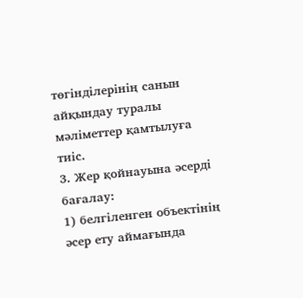төгінділерінің санын айқындау туралы мәліметтер қамтылуға тиіс.
3. Жер қойнауына әсерді бағалау:
1) белгіленген объектінің әсер ету аймағында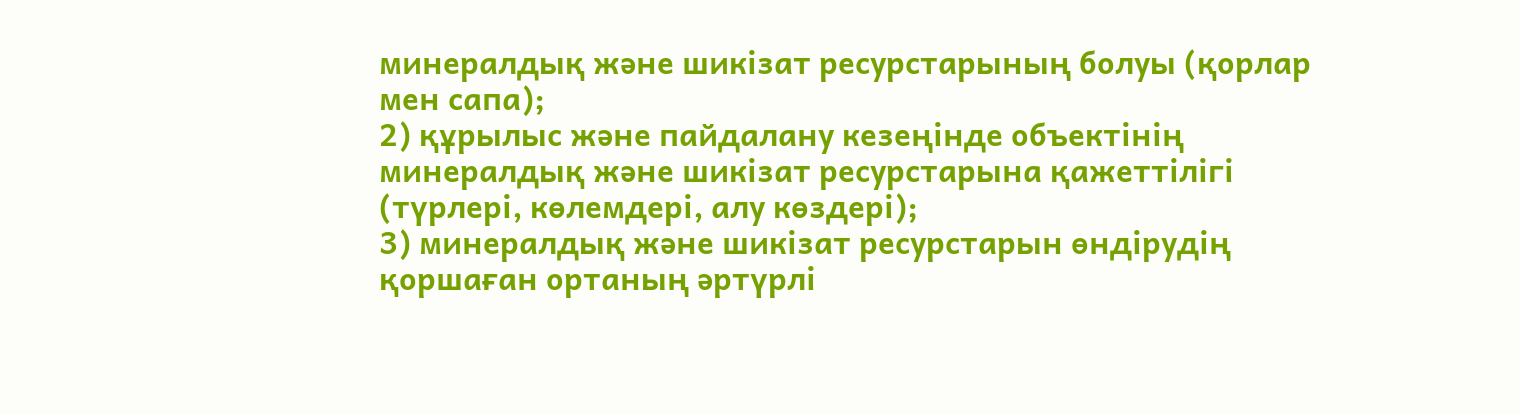минералдық және шикізат ресурстарының болуы (қорлар мен сапа);
2) құрылыс және пайдалану кезеңінде объектінің минералдық және шикізат ресурстарына қажеттілігі (түрлері, көлемдері, алу көздері);
3) минералдық және шикізат ресурстарын өндірудің қоршаған ортаның әртүрлі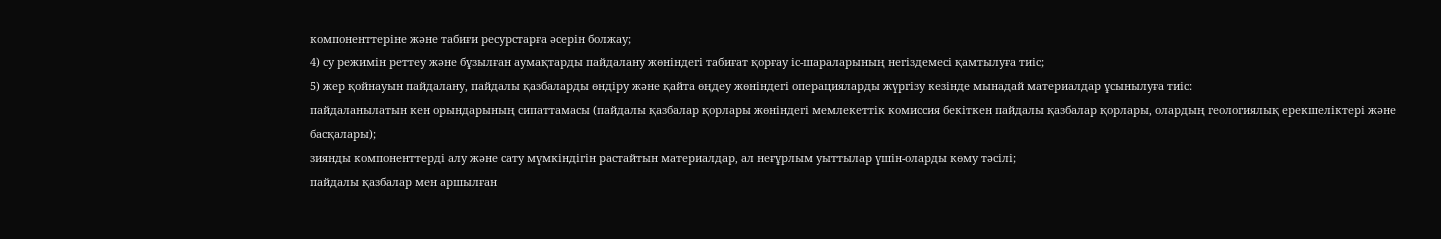компоненттеріне және табиғи ресурстарға әсерін болжау;
4) су режимін реттеу және бұзылған аумақтарды пайдалану жөніндегі табиғат қорғау іс-шараларының негіздемесі қамтылуға тиіс;
5) жер қойнауын пайдалану, пайдалы қазбаларды өндіру және қайта өңдеу жөніндегі операцияларды жүргізу кезінде мынадай материалдар ұсынылуға тиіс:
пайдаланылатын кен орындарының сипаттамасы (пайдалы қазбалар қорлары жөніндегі мемлекеттік комиссия бекіткен пайдалы қазбалар қорлары, олардың геологиялық ерекшеліктері және басқалары);
зиянды компоненттерді алу және сату мүмкіндігін растайтын материалдар, ал неғұрлым уыттылар үшін-оларды көму тәсілі;
пайдалы қазбалар мен аршылған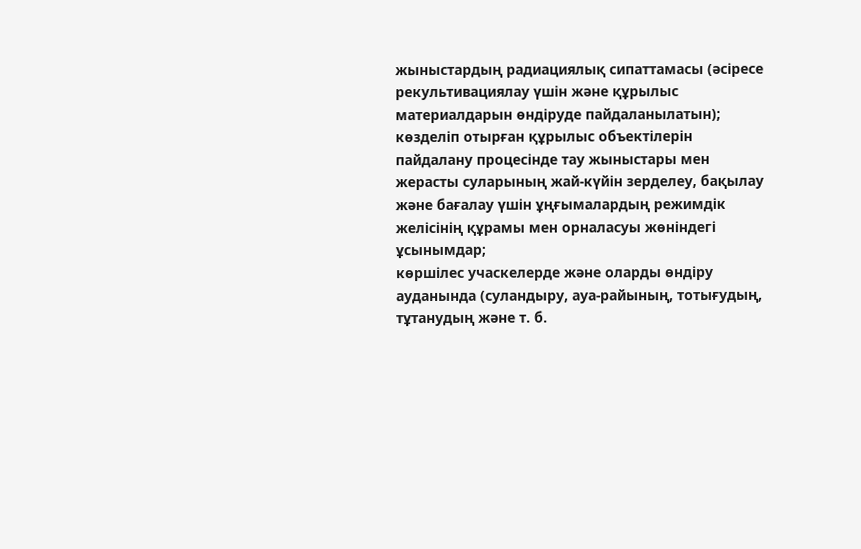жыныстардың радиациялық сипаттамасы (әсіресе рекультивациялау үшін және құрылыс материалдарын өндіруде пайдаланылатын);
көзделіп отырған құрылыс объектілерін пайдалану процесінде тау жыныстары мен жерасты суларының жай-күйін зерделеу, бақылау және бағалау үшін ұңғымалардың режимдік желісінің құрамы мен орналасуы жөніндегі ұсынымдар;
көршілес учаскелерде және оларды өндіру ауданында (суландыру, ауа-райының, тотығудың, тұтанудың және т. б.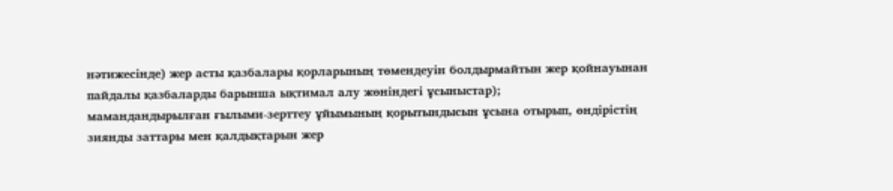нәтижесінде) жер асты қазбалары қорларының төмендеуін болдырмайтын жер қойнауынан пайдалы қазбаларды барынша ықтимал алу жөніндегі ұсыныстар);
мамандандырылған ғылыми-зерттеу ұйымының қорытындысын ұсына отырып, өндірістің зиянды заттары мен қалдықтарын жер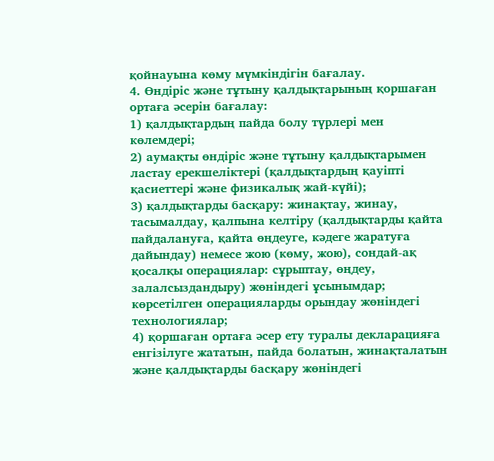қойнауына көму мүмкіндігін бағалау.
4. Өндіріс және тұтыну қалдықтарының қоршаған ортаға әсерін бағалау:
1) қалдықтардың пайда болу түрлері мен көлемдері;
2) аумақты өндіріс және тұтыну қалдықтарымен ластау ерекшеліктері (қалдықтардың қауіпті қасиеттері және физикалық жай-күйі);
3) қалдықтарды басқару: жинақтау, жинау, тасымалдау, қалпына келтіру (қалдықтарды қайта пайдалануға, қайта өңдеуге, кәдеге жаратуға дайындау) немесе жою (көму, жою), сондай-ақ қосалқы операциялар: сұрыптау, өңдеу, залалсыздандыру) жөніндегі ұсынымдар; көрсетілген операцияларды орындау жөніндегі технологиялар;
4) қоршаған ортаға әсер ету туралы декларацияға енгізілуге жататын, пайда болатын, жинақталатын және қалдықтарды басқару жөніндегі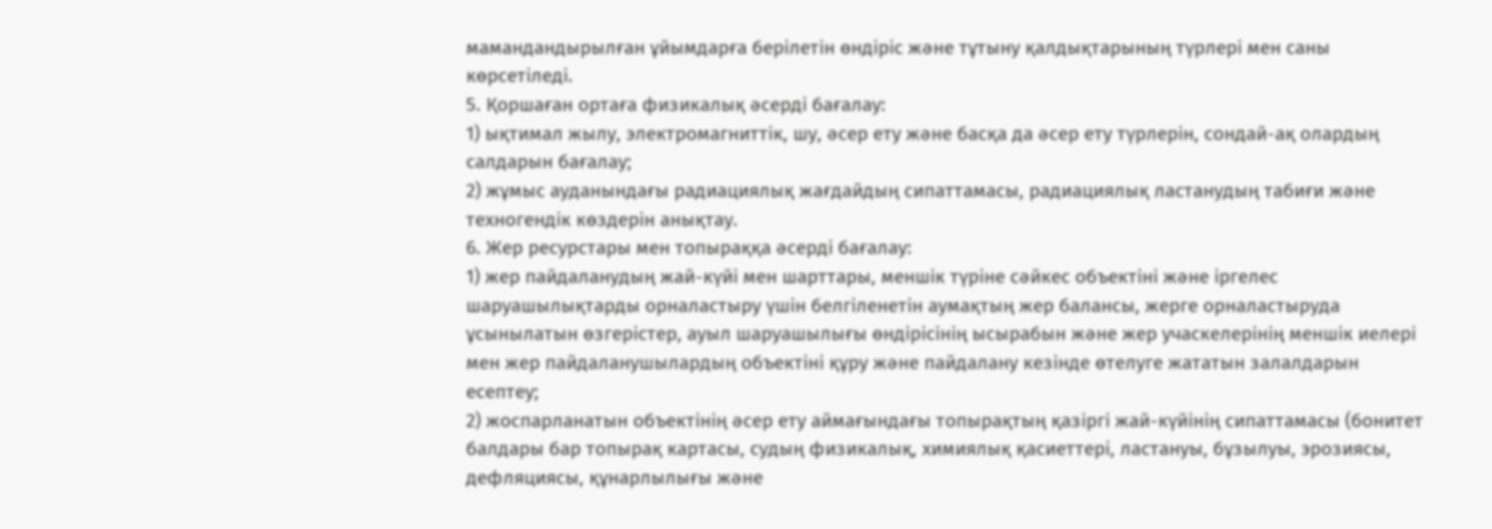мамандандырылған ұйымдарға берілетін өндіріс және тұтыну қалдықтарының түрлері мен саны көрсетіледі.
5. Қоршаған ортаға физикалық әсерді бағалау:
1) ықтимал жылу, электромагниттік, шу, әсер ету және басқа да әсер ету түрлерін, сондай-ақ олардың салдарын бағалау;
2) жұмыс ауданындағы радиациялық жағдайдың сипаттамасы, радиациялық ластанудың табиғи және техногендік көздерін анықтау.
6. Жер ресурстары мен топыраққа әсерді бағалау:
1) жер пайдаланудың жай-күйі мен шарттары, меншік түріне сәйкес объектіні және іргелес шаруашылықтарды орналастыру үшін белгіленетін аумақтың жер балансы, жерге орналастыруда ұсынылатын өзгерістер, ауыл шаруашылығы өндірісінің ысырабын және жер учаскелерінің меншік иелері мен жер пайдаланушылардың объектіні құру және пайдалану кезінде өтелуге жататын залалдарын есептеу;
2) жоспарланатын объектінің әсер ету аймағындағы топырақтың қазіргі жай-күйінің сипаттамасы (бонитет балдары бар топырақ картасы, судың физикалық, химиялық қасиеттері, ластануы, бұзылуы, эрозиясы, дефляциясы, құнарлылығы және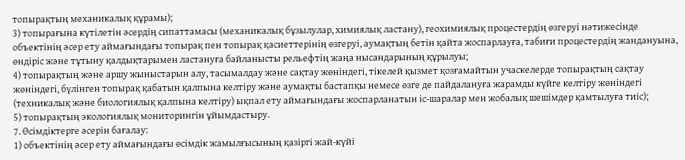топырақтың механикалық құрамы);
3) топырағына күтілетін әсердің сипаттамасы (механикалық бұзылулар, химиялық ластану), геохимиялық процестердің өзгеруі нәтижесінде объектінің әсер ету аймағындағы топырақ пен топырақ қасиеттерінің өзгеруі, аумақтың бетін қайта жоспарлауға, табиғи процестердің жандануына, өндіріс және тұтыну қалдықтарымен ластануға байланысты рельефтің жаңа нысандарының құрылуы;
4) топырақтың және аршу жыныстарын алу, тасымалдау және сақтау жөніндегі, тікелей қызмет қозғамайтын учаскелерде топырақтың сақтау жөніндегі, бүлінген топырақ қабатын қалпына келтіру және аумақты бастапқы немесе өзге де пайдалануға жарамды күйге келтіру жөніндегі (техникалық және биологиялық қалпына келтіру) ықпал ету аймағындағы жоспарланатын іс-шаралар мен жобалық шешімдер қамтылуға тиіс);
5) топырақтың экологиялық мониторингін ұйымдастыру.
7. Өсімдіктерге әсерін бағалау:
1) объектінің әсер ету аймағындағы өсімдік жамылғысының қазіргі жай-күйі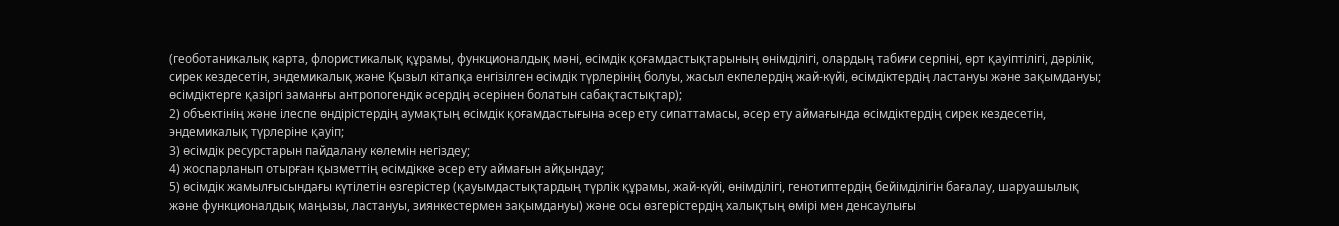(геоботаникалық карта, флористикалық құрамы, функционалдық мәні, өсімдік қоғамдастықтарының өнімділігі, олардың табиғи серпіні, өрт қауіптілігі, дәрілік, сирек кездесетін, эндемикалық және Қызыл кітапқа енгізілген өсімдік түрлерінің болуы, жасыл екпелердің жай-күйі, өсімдіктердің ластануы және зақымдануы; өсімдіктерге қазіргі заманғы антропогендік әсердің әсерінен болатын сабақтастықтар);
2) объектінің және ілеспе өндірістердің аумақтың өсімдік қоғамдастығына әсер ету сипаттамасы, әсер ету аймағында өсімдіктердің сирек кездесетін, эндемикалық түрлеріне қауіп;
3) өсімдік ресурстарын пайдалану көлемін негіздеу;
4) жоспарланып отырған қызметтің өсімдікке әсер ету аймағын айқындау;
5) өсімдік жамылғысындағы күтілетін өзгерістер (қауымдастықтардың түрлік құрамы, жай-күйі, өнімділігі, генотиптердің бейімділігін бағалау, шаруашылық және функционалдық маңызы, ластануы, зиянкестермен зақымдануы) және осы өзгерістердің халықтың өмірі мен денсаулығы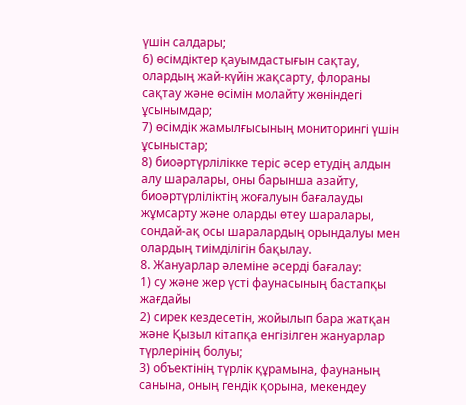үшін салдары;
6) өсімдіктер қауымдастығын сақтау, олардың жай-күйін жақсарту, флораны сақтау және өсімін молайту жөніндегі ұсынымдар;
7) өсімдік жамылғысының мониторингі үшін ұсыныстар;
8) биоәртүрлілікке теріс әсер етудің алдын алу шаралары, оны барынша азайту, биоәртүрліліктің жоғалуын бағалауды жұмсарту және оларды өтеу шаралары, сондай-ақ осы шаралардың орындалуы мен олардың тиімділігін бақылау.
8. Жануарлар әлеміне әсерді бағалау:
1) су және жер үсті фаунасының бастапқы жағдайы
2) сирек кездесетін, жойылып бара жатқан және Қызыл кітапқа енгізілген жануарлар түрлерінің болуы;
3) объектінің түрлік құрамына, фаунаның санына, оның гендік қорына, мекендеу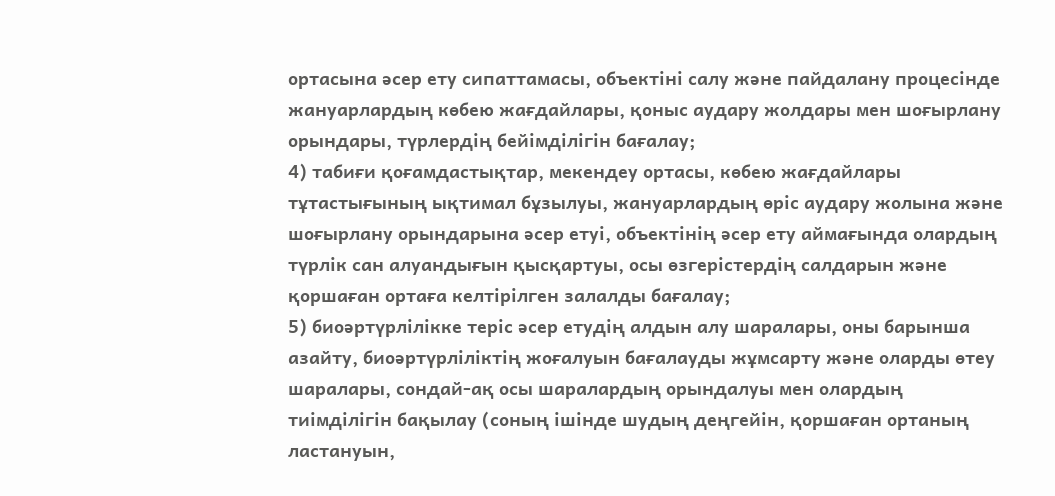ортасына әсер ету сипаттамасы, объектіні салу және пайдалану процесінде жануарлардың көбею жағдайлары, қоныс аудару жолдары мен шоғырлану орындары, түрлердің бейімділігін бағалау;
4) табиғи қоғамдастықтар, мекендеу ортасы, көбею жағдайлары тұтастығының ықтимал бұзылуы, жануарлардың өріс аудару жолына және шоғырлану орындарына әсер етуі, объектінің әсер ету аймағында олардың түрлік сан алуандығын қысқартуы, осы өзгерістердің салдарын және қоршаған ортаға келтірілген залалды бағалау;
5) биоәртүрлілікке теріс әсер етудің алдын алу шаралары, оны барынша азайту, биоәртүрліліктің жоғалуын бағалауды жұмсарту және оларды өтеу шаралары, сондай-ақ осы шаралардың орындалуы мен олардың тиімділігін бақылау (соның ішінде шудың деңгейін, қоршаған ортаның ластануын,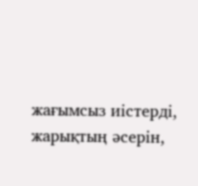жағымсыз иістерді, жарықтың әсерін,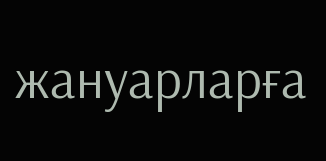жануарларға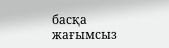басқа жағымсыз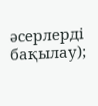әсерлерді бақылау);